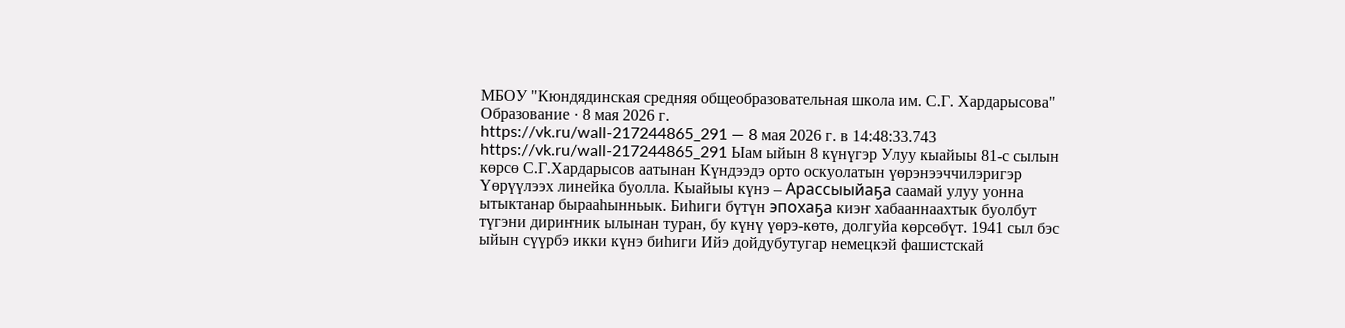МБОУ "Кюндядинская средняя общеобразовательная школа им. С.Г. Хардарысова"
Образование · 8 мая 2026 г.
https://vk.ru/wall-217244865_291 — 8 мая 2026 г. в 14:48:33.743
https://vk.ru/wall-217244865_291 Ыам ыйын 8 күнүгэр Улуу кыайыы 81-с сылын көрсө С.Г.Хардарысов аатынан Күндээдэ орто оскуолатын үөрэнээччилэригэр Үөрүүлээх линейка буолла. Кыайыы күнэ – Арассыыйаҕа саамай улуу уонна ытыктанар бырааһынньык. Биһиги бүтүн эпохаҕа киэҥ хабааннаахтык буолбут түгэни дириҥник ылынан туран, бу күнү үөрэ-көтө, долгуйа көрсөбүт. 1941 сыл бэс ыйын сүүрбэ икки күнэ биһиги Ийэ дойдубутугар немецкэй фашистскай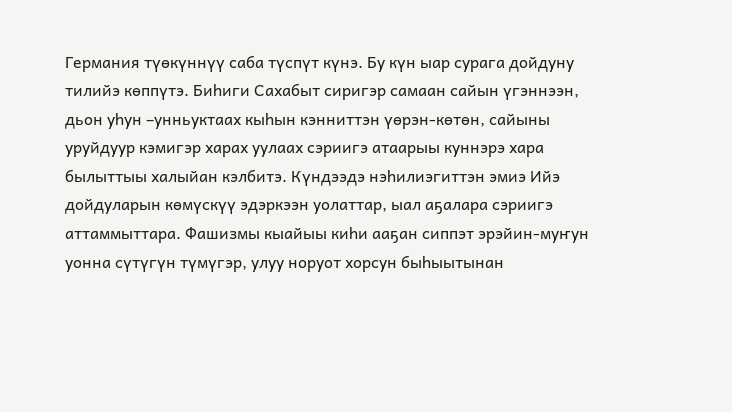Германия түөкүннүү саба түспүт күнэ. Бу күн ыар сурага дойдуну тилийэ көппүтэ. Биһиги Сахабыт сиригэр самаан сайын үгэннээн, дьон уһун –унньуктаах кыһын кэнниттэн үөрэн-көтөн, сайыны уруйдуур кэмигэр харах уулаах сэриигэ атаарыы куннэрэ хара былыттыы халыйан кэлбитэ. Күндээдэ нэһилиэгиттэн эмиэ Ийэ дойдуларын көмүскүү эдэркээн уолаттар, ыал аҕалара сэриигэ аттаммыттара. Фашизмы кыайыы киһи ааҕан сиппэт эрэйин-муҥун уонна сүтүгүн түмүгэр, улуу норуот хорсун быһыытынан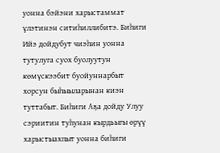уонна бэйэни харыстаммат үлэтинэн ситиһиллибитэ. Биһиги Ийэ дойдубут чиэһин уонна тутулуга суох буолуутун көмүскээбит буойуннарбыт хорсун быһыыларынан киэн туттабыт. Биһиги Аҕа дойду Улуу сэриитин туһунан кырдьыгы өрүү харыстыахпыт уонна биһиги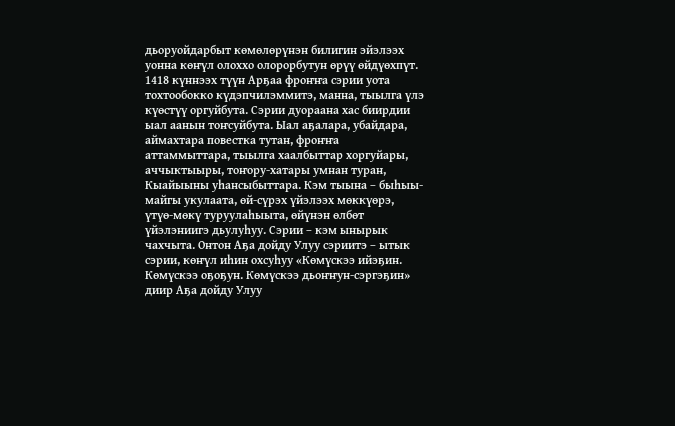дьоруойдарбыт көмөлөрүнэн билигин эйэлээх уонна көҥүл олоххо олорорбутун өрүү өйдүөхпүт. 1418 күннээх түүн Арҕаа фроҥҥа сэрии уота тохтообокко күдэпчилэммитэ, манна, тыылга үлэ күөстүү оргуйбута. Сэрии дуораана хас биирдии ыал аанын тоҥсуйбута. Ыал аҕалара, убайдара, аймахтара повестка тутан, фроҥҥа аттаммыттара, тыылга хаалбыттар хоргуйары, аччыктыыры, тоҥору-хатары умнан туран, Кыайыыны уһансыбыттара. Кэм тыына – быһыы-майгы укулаата, өй-сүрэх үйэлээх мөккүөрэ, үтүө-мөкү туруулаһыыта, өйүнэн өлбөт үйэлэниигэ дьулуһуу. Сэрии – кэм ынырык чахчыта. Онтон Аҕа дойду Улуу сэриитэ – ытык сэрии, көҥүл иһин охсуһуу «Көмүскээ ийэҕин. Көмүскээ оҕоҕун. Көмүскээ дьоҥҥун-сэргэҕин» диир Аҕа дойду Улуу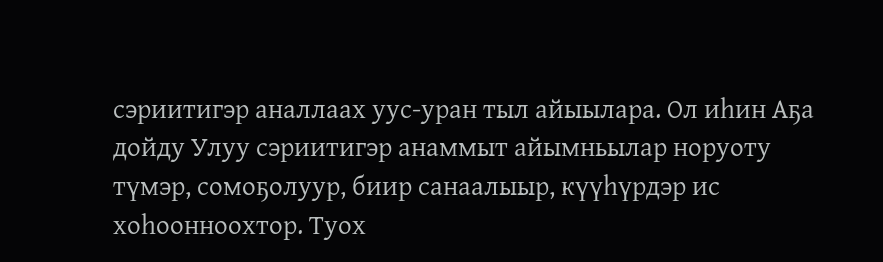сэриитигэр аналлаах уус-уран тыл айыылара. Ол иһин Аҕа дойду Улуу сэриитигэр анаммыт айымньылар норуоту түмэр, сомоҕолуур, биир санаалыыр, күүһүрдэр ис хоһоонноохтор. Туох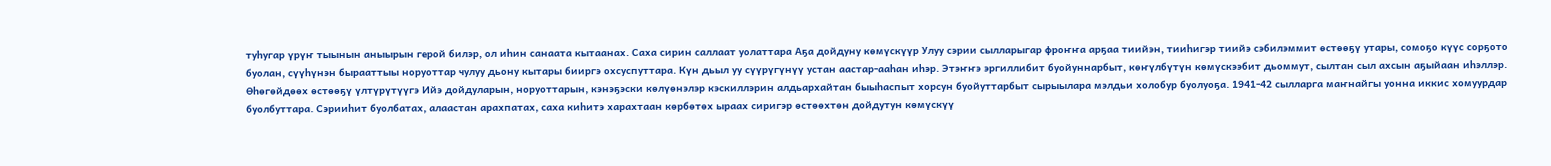туһугар үрүҥ тыынын аныырын герой билэр, ол иһин санаата кытаанах. Саха сирин саллаат уолаттара Аҕа дойдуну көмүскүүр Улуу сэрии сылларыгар фроҥҥа арҕаа тиийэн, тииһигэр тиийэ сэбилэммит өстөөҕү утары, сомоҕо күүс сорҕото буолан, сүүһүнэн бырааттыы норуоттар чулуу дьону кытары бииргэ охсуспуттара. Күн дьыл уу сүүрүгүнүү устан аастар-ааһан иһэр. Этэҥҥэ эргиллибит буойуннарбыт, көҥүлбүтүн көмүскээбит дьоммут, сылтан сыл ахсын аҕыйаан иһэллэр. Өһөгөйдөөх өстөөҕү үлтүрүтүүгэ Ийэ дойдуларын, норуоттарын, кэнэҕэски көлүөнэлэр кэскиллэрин алдьархайтан быыһаспыт хорсун буойуттарбыт сырыылара мэлдьи холобур буолуоҕа. 1941-42 сылларга маҥнайгы уонна иккис хомуурдар буолбуттара. Сэрииһит буолбатах, алаастан арахпатах, саха киһитэ харахтаан көрбөтөх ыраах сиригэр өстөөхтөн дойдутун көмүскүү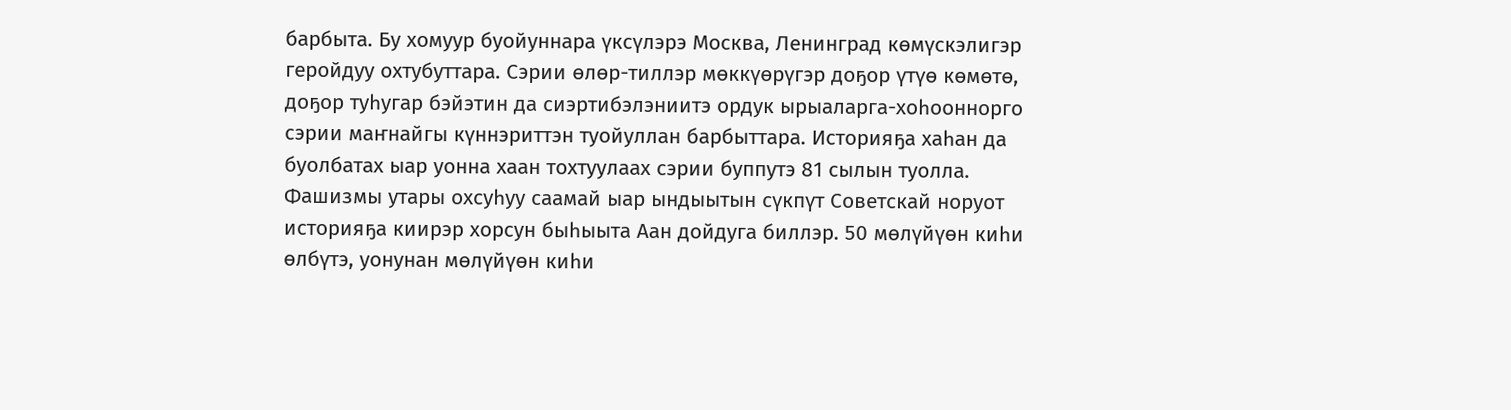барбыта. Бу хомуур буойуннара үксүлэрэ Москва, Ленинград көмүскэлигэр геройдуу охтубуттара. Сэрии өлөр-тиллэр мөккүөрүгэр доҕор үтүө көмөтө, доҕор туһугар бэйэтин да сиэртибэлэниитэ ордук ырыаларга-хоһооннорго сэрии маҥнайгы күннэриттэн туойуллан барбыттара. Историяҕа хаһан да буолбатах ыар уонна хаан тохтуулаах сэрии буппутэ 81 сылын туолла. Фашизмы утары охсуһуу саамай ыар ындыытын сүкпүт Советскай норуот историяҕа киирэр хорсун быһыыта Аан дойдуга биллэр. 50 мөлүйүөн киһи өлбүтэ, уонунан мөлүйүөн киһи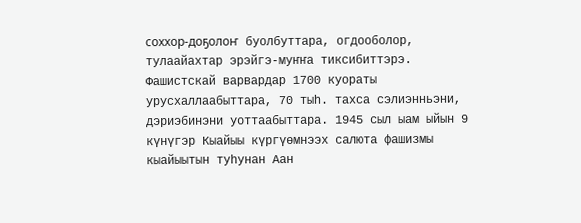соххор-доҕолоҥ буолбуттара, огдооболор, тулаайахтар эрэйгэ-муҥҥа тиксибиттэрэ. Фашистскай варвардар 1700 куораты урусхаллаабыттара, 70 тыһ. тахса сэлиэнньэни, дэриэбинэни уоттаабыттара. 1945 сыл ыам ыйын 9 күнүгэр Кыайыы күргүөмнээх салюта фашизмы кыайыытын туһунан Аан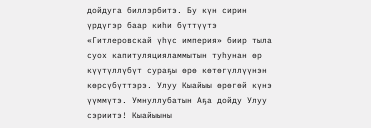дойдуга биллэрбитэ. Бу күн сирин үрдүгэр баар киһи бүттүүтэ «Гитлеровскай үһүс империя» биир тыла суох капитуляцияламмытын туһунан өр күүтүллүбүт сураҕы өрө көтөгүллүүнэн көрсүбүттэрэ. Улуу Кыайыы өрөгөй күнэ үүммүтэ. Умнуллубатын Аҕа дойду Улуу сэриитэ! Кыайыыны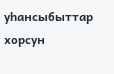уһансыбыттар хорсун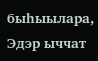быһыылара, Эдэр ыччат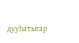дууһатыгар